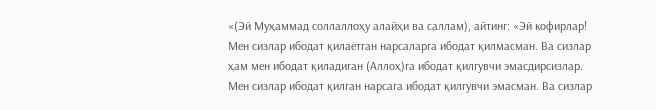«(Эй Муҳаммад соллаллоҳу алайҳи ва саллам), айтинг: «Эй кофирлар! Мен сизлар ибодат қилаётган нарсаларга ибодат қилмасман. Ва сизлар ҳам мен ибодат қиладиган (Аллоҳ)га ибодат қилгувчи эмасдирсизлар. Мен сизлар ибодат қилган нарсага ибодат қилгувчи эмасман. Ва сизлар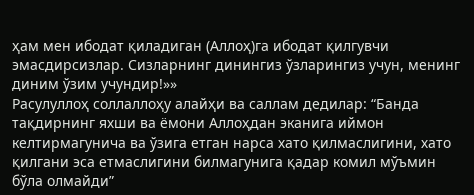ҳам мен ибодат қиладиган (Аллоҳ)га ибодат қилгувчи эмасдирсизлар. Сизларнинг динингиз ўзларингиз учун, менинг диним ўзим учундир!»»
Расулуллоҳ соллаллоҳу алайҳи ва саллам дедилар: “Банда тақдирнинг яхши ва ёмони Аллоҳдан эканига иймон келтирмагунича ва ўзига етган нарса хато қилмаслигини, хато қилгани эса етмаслигини билмагунига қадар комил мўъмин бўла олмайди”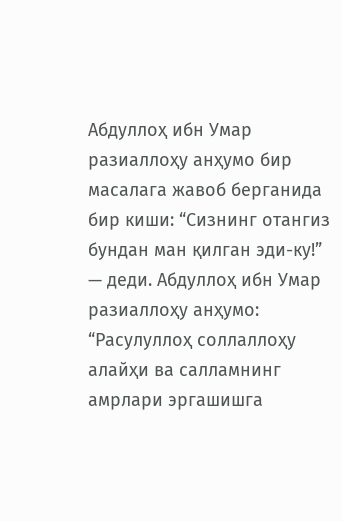Абдуллоҳ ибн Умар разиаллоҳу анҳумо бир масалага жавоб берганида бир киши: “Сизнинг отангиз бундан ман қилган эди-ку!” — деди. Абдуллоҳ ибн Умар разиаллоҳу анҳумо: “Расулуллоҳ соллаллоҳу алайҳи ва салламнинг амрлари эргашишга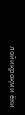лойиқроқми ёки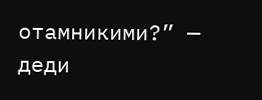отамникими?” — деди